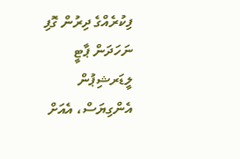ފިކުރެއްގެ ދިރުން ގޮފި ނަހަދަން ޕާޓީ ލީޑަރޝިޕުން އެންގިޔަސް، އެއަށް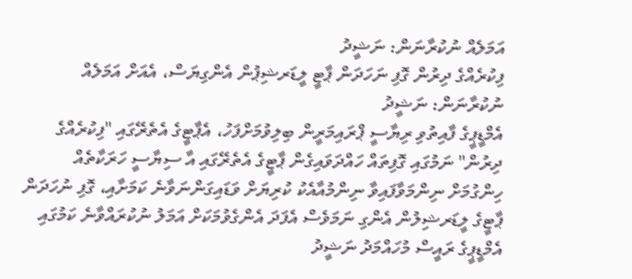އަމަލެއް ނުކުރާނަން: ނަޝީދު
ފިކުރެއްގެ ދިރުން ގޮފި ނަހަދަން ޕާޓީ ލީޑަރޝިޕުން އެންގިޔަސް، އެއަށް އަމަލެއް ނުކުރާނަން: ނަޝީދު
އެމްޑީޕީގެ ފާއިތުވި ރިޔާސީ ޕްރައިމަރީން ބިލިވުމަށްފަހު، އެޕާޓީގެ އެތެރޭގައި "ފިކުރެއްގެ ދިރުން" ނަމުގައި ގޮފިތައް ހައްދަވައިގެން ޕާޓީގެ އެތެރޭގައި އާ ސިޔާސީ ހަރަކާތެއް ހިންގުމަށް ނިންމަވާފައިވާ ނިންމުއާއެކު ކުރިޔަށް ވަޑައިގަންނަވާނެ ކަމަށާއި، ގޮފި ނުހަދަން ޕާޓީގެ ލީޑަރޝިލުން އެންގި ނަމަވެސް އެފަދަ އެންގެވުމަކަށް އަމަލު ނުކުރައްވާނެ ކަމުގައި އެމްޑީޕީގެ ރައީސް މުހައްމަދު ނަޝީދު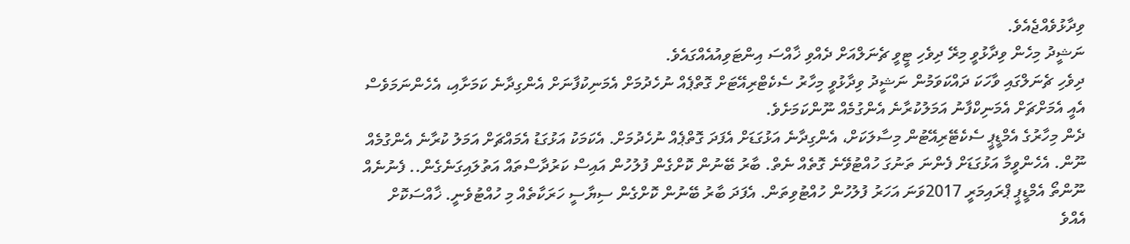ވިދާޅުވެއްޖެއެވެ.
ނަޝީދު މިހެން ވިދާޅުވީ މިރޭ ދިވެހި ޓީވީ ޗެނަލްއަށް ދެއްވި ޚާއްސަ އިންޓަވިއުއެއްގައެވެ.
ދިވެހި ޗެނަލްގައި ވާހަކަ ދައްކަވަމުން ނަޝީދު ވިދާޅުވީ މިހާރު ސެކެޓްރިއޭޓަށް ގޮތްޕެއް ނުހެދުމަށް އެމަނިކުފާނަށް އެންގިދާނެ ކަމަށާއި، އެހެންނަމަވެސް އެއީ އެމަށްޗަށް އެމަނިކްފާނު އަމަލުކުރާނެ އެންގުމެއް ނޫންކަމަށެވެ.
ދެން މިހާރުގެ އެމްޑީޕީ ސެކެޓޭރިއޭޓުން މިސާލަކަށް، އެންގިދާނެ އަޅުގަޑަށް އެފަދަ ގޮތްޕެއް ނުހެދުމަށް. އެކަމަކު އަޅުގަޑު އެމައްޗަށް އަމަލު ކުރާނެ އެންގުމެއް ނޫން. އެހެންވީމާ އަޅުގަޑަށް ފެންނަ ތަނުގަ ހުއްޓުވޭނެ ގޮތެއް ނެތް. ބާރު ބޭނުން ކޮށްގެން ފުލުހުން އައިސް ކަރުދާސްތައް އަތުލައިގަނެގެން.. ފެނުނެއް ނޫންތޯ އެމްޑީޕީ ޕްރައިމަރީ 2017ވަނަ އަހަރު ފުލުހުން ހުއްޓުވިތަން. އެފަދަ ބާރު ބޭނުން ކޮށްގެން ސިޔާސީ ހަރަކާތެއް މި ހުއްޓުވެނީ. ޚާއްސަކޮށް އެއްވެ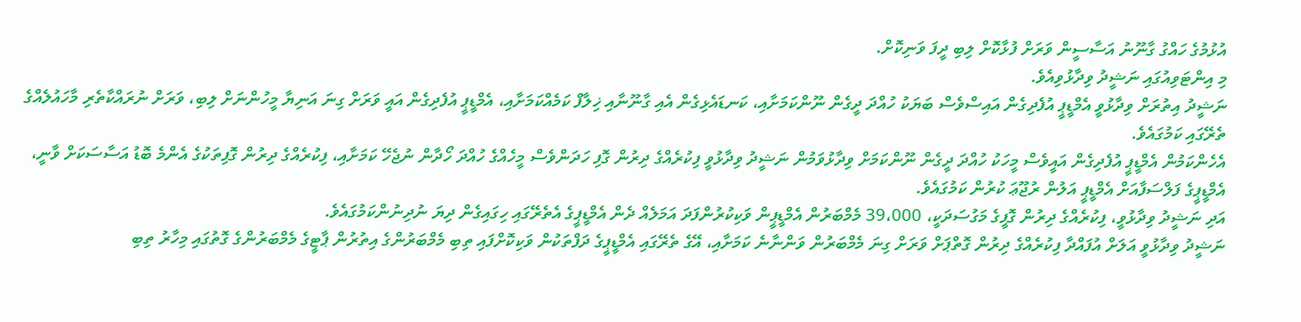އުޅުމުގެ ހައްގު ގާނޫނު އަސާސީން ވަރަށް ފުޅާކޮށް ލިބި ދީފަ ވަނިކޮށް.
މި އިންޓަވިއުގައި ނަޝީދު ވިދާޅުވިއެވެ.
ނަޝީދު އިތުރަށް ވިދާޅުވީ އެމްޑީޕީ އުފެދިގެން އައިސްވެސް ބަޔަކު ހުއްދަ ދީގެން ނޫންކަމަށާއި، ކަނޑައެޅިގެން އެއި ގާނޫނާއި ޚިލާފް ކަމެއްކަމަށާއި، އެމްޑީޕީ އުފެދިގެން އައީ ވަރަށް ގިނަ އަނިޔާ މީހުންނަށް ލިބި، ވަރަށް ނުރައްކާތެރި މާހައުލެއްގެ ތެރޭގައި ކަމުގައެވެ.
އެހެންކަމުން އެމްޑީޕީ އުފެދިގެން އައީވެސް މީހަކު ހުއްދަ ދީގެން ނޫންކަމަށް ވިދާޅުވަމުން ނަޝީދު ވިދާޅުވީ ފިކުރެއްގެ ދިރުން ގޮފި ހަދަންވެސް މީހެއްގެ ހުއްދަ ހޯދާން ނުޖެހޭ ކަމަށާއި، ފިކުރެއްގެ ދިރުން ގޮފިތަކުގެ އެންމެ ބޮޑު އަސާސަކަށް ވާނީ، އެމްޑީޕީގެ ފަލްސަފާއަށް އެމްޑީޕީ އަލުން ރުޖޫޢަ ކުރުން ކަމުގައެވެ.
އަދި ނަޝީދު ވިދާޅުވީ، ފިކުރެއްގެ ދިރުން ގޮފީގެ މަގުސަދަކީ، 39،000 މެމްބަރުން އެމްޑީޕީން ވަކިކުރުންފަދަ އަމަލެއް ދެން އެމްޑީޕީގެ އެތެރޭގައި ހިގައިގެން ދިޔަ ނުދިނުންކަމުގައެވެ.
ނަޝީދު ވިދާޅުވީ އަލަށް އުފައްދާ ފިކުރެއްގެ ދިރުން ގޮތްޕަށް ވަރަށް ގިނަ މެމްބަރުން ވަންނާނެ ކަމަށާއި، އޭގެ ތެރޭގައި އެމްޑީޕީގެ ދަފްތަކުން ވަކިކޮށްފައި ތިބި މެމްބަރުންގެ އިތުރުން ޕާޓީގެ މެމްބަރުންގެ ގޮތުގައި މިހާރު ތިބި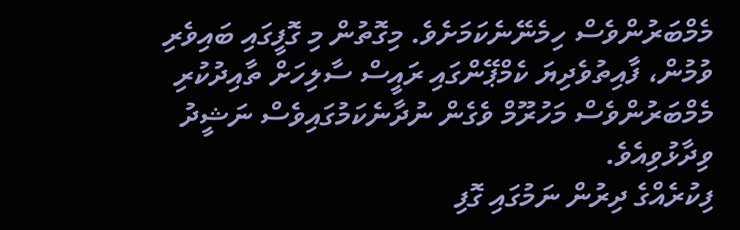މެމްބަރުންވެސް ހިމެނޭނެކަމަށެވެ. މިގޮތުން މި ގޮފީގައި ބައިވެރި ވުމުން، ފާއިތުވެދިޔަ ކެމްޕޭންގައި ރައީސް ސާލިހަށް ތާއިދުކުރި މެމްބަރުންވެސް މަހުރޫމް ވެގެން ނުދާނެކަމުގައިވެސް ނަޝީދު ވިދާޅުވިއެވެ.
ފިކުރެއްގެ ދިރުން ނަމުގައި ގޮފި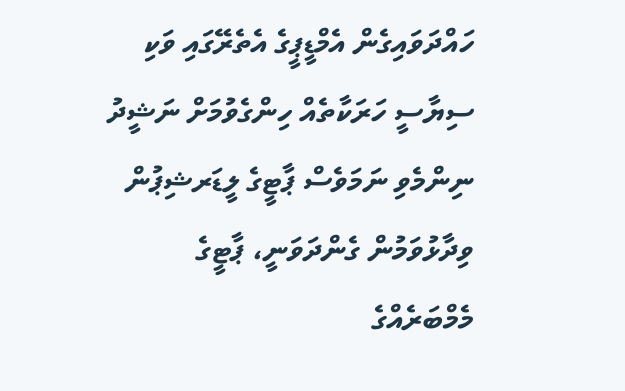ހައްދަވައިގެން އެމްޑީޕީގެ އެތެރޭގައި ވަކި ސިޔާސީ ހަރަކާތެއް ހިންގެވުމަށް ނަޝީދު ނިންމެވި ނަމަވެސް ޕާޓީގެ ލީޑަރޝިޕުން ވިދާޅުވަމުން ގެންދަވަނީ، ޕާޓީގެ މެމްބަރެއްގެ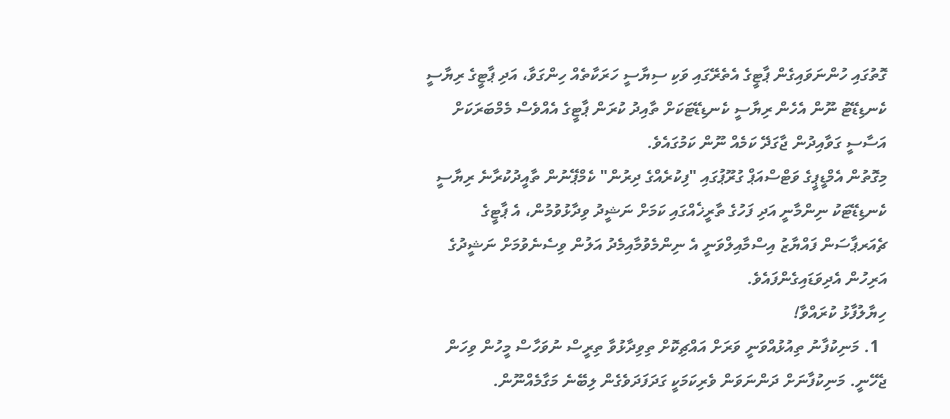ގޮތުގައި ހުންނަވައިގެން ޕާޓީގެ އެތެރޭގައި ވަކި ސިޔާސީ ހަރަކާތެއް ހިންގަވާ، އަދި ޕާޓީގެ ރިޔާސީ ކެނޑިޑޭޓު ނޫން އެހެން ރިޔާސީ ކެނޑިޑޭޓަކަށް ތާއިދު ކުރަން ޕާޓީގެ އެއްވެސް މެމްބަރަކަށް އަސާސީ ގަވާއިދުން ޖާގަދޭ ކަމެއް ނޫން ކަމުގައެވެ.
މިގޮތުން އެމްޑީޕީގެ ވަޓްސްއަޕް ގުރޫޕުގައި "ފިކުރެއްގެ ދިރުން" ކެމްޕޭނުން ތާއީދުކުރާނެ ރިޔާސީ ކެނޑިޑޭޓަކު ނިންމާނީ އަދި ފަހުގެ ތާރީޚެއްގައި ކަމަށް ނަޝީދު ވިދާޅުވުމުން، އެ ޕާޓީގެ ޗެއަރޕާސަން ފައްޔާޒު އިސްމާއިލްވަނީ އެ ނިންމެވުމާއިމެދު އަލުން ވިސެނެވުމަށް ނަޝީދުގެ އަރިހުން އެދިވަޑައިގެންފައެވެ.
ހިޔާލުފާޅު ކުރައްވާ!
  1. މަނިކުފާނު ތިއުޅުއްވަނީ ވަރަށް އައްޗިކޮށް ތިވިދާޅުވާ ތިރީސް ނުވަހާސް މީހުން ވިހަން ޖެހޭނީ. މަނިކުފާނަށް ދަންނަވަން ވެރިކަމަކީ ގަދަފަދަވެގެން ލިބޭނެ މަގާމެއްނޫން.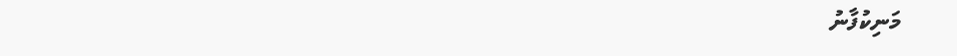މަނިކުފާނު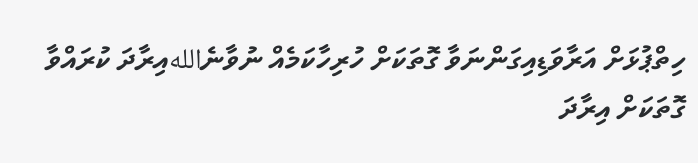ހިތްޕުޅަށް އަރާވަޑިއިގަންނަވާ ގޮތަކަށް ހުރިހާކަމެއް ނުވާނެاللهއިރާދަ ކުރައްވާ ގޮތަކަށް އިރާދަ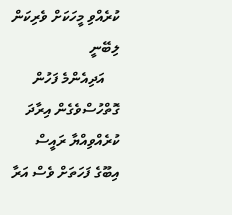ކުރެއްވި މީހަކަށް ވެރިކަން ލިބޭނީ
    އަދިއެންމެ ފަހުން ގޮތްހުސްވެގެން އިރާދަ ކުރެއްވިއްޔާ ރައީސް އިބޫގެ ފަހަތަށް ވެސް އަރާ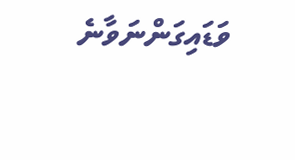ވަޑައިގަންނަވާނެ